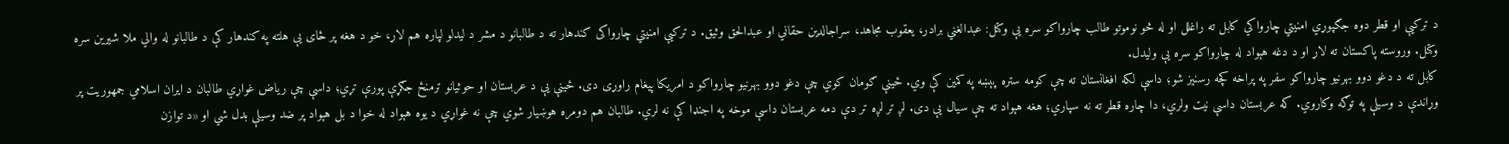د ترکیې او قطر دوه جګپوړي امنیتي چارواکي کابل ته راغلل او له څو نوموتو طالب چارواکو سره یې وکتل: عبدالغني برادر، یعقوب مجاهد، سراجالدین حقاني او عبدالحق وثیق. د ترکیې امنیتي چارواکی کندهار ته د طالبانو د مشر د لیدلو لپاره هم لاړ، خو د هغه پر ځای یې هلته په کندهار کې د طالبانو له والي ملا شیرین سره وکتل. وروسته پاکستان ته لاړ او د دغه هېواد له چارواکو سره یې ولیدل.
کابل ته د دغو دوو بهرنیو چارواکو سفر په پراخه کچه رسنیز شو؛ داسې لکه افغانستان ته چې کومه ستره پېښه په کمین کې وي. ځينې ګومان کوي چې دغو دوو بهرنیو چارواکو د امریکا پیغام راوړی دی. ځينې یې د عربستان او حوثیانو ترمنځ جګړې پورې تړي؛ داسې چې ریاض غواړي طالبان د ایران اسلامي جمهوریت پر وړاندې د وسیلې په توګه وکاروي. که عربستان داسې نیت ولري، دا چاره قطر ته نه سپاري؛ هغه هېواد ته چې سیال یې دی. لږ تر لږه تر دې دمه عربستان داسې موخه په اجنډا کې نه لري. طالبان هم دومره هوښیار شوي چې نه غواړي د یوه هېواد له خوا د بل هېواد پر ضد وسیلې بدل شي او «د توازن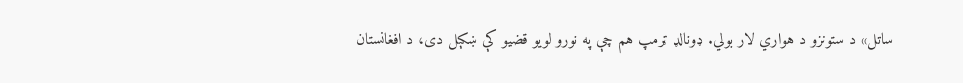ساتل» د ستونزو د هواري لار بولي. ډونالډ ټرمپ هم چې په نورو لویو قضیو کې ښکېل دی، د افغانستان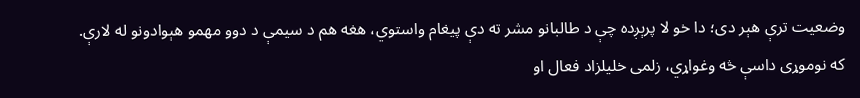وضعیت ترې هېر دی؛ دا خو لا پرېږده چې د طالبانو مشر ته دې پیغام واستوي، هغه هم د سیمې د دوو مهمو هېوادونو له لارې. که نوموړی داسې څه وغواړي، زلمی خلیلزاد فعال او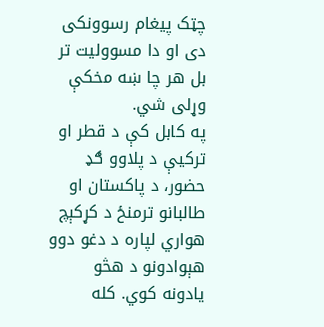چټک پیغام رسوونکی دی او دا مسوولیت تر بل هر چا ښه مخکې وړلی شي.
په کابل کې د قطر او ترکیې د پلاوو ګډ حضور، د پاکستان او طالبانو ترمنځ د کړکېچ هواري لپاره د دغو دوو هېوادونو د هڅو یادونه کوي. کله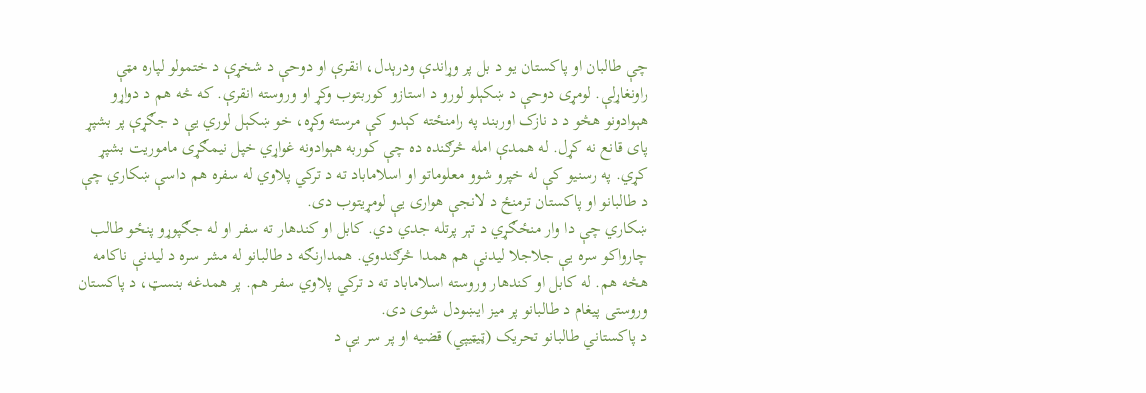چې طالبان او پاکستان یو د بل پر وړاندې ودرېدل، انقرې او دوحې د شخړې د ختمولو لپاره مټې راونغاړلې. لومړی دوحې د ښکېلو لورو د استازو کوربتوب وکړ او وروسته انقرې. که څه هم د دواړو هېوادونو هڅو د د نازک اوربند په رامنځته کېدو کې مرسته وکړه، خو ښکېل لوري یې د جګړې پر بشپړ پای قانع نه کړل. له همدې امله څرګنده ده چې کوربه هېوادونه غواړي خپل نیمګړی ماموریت بشپړ کړي. په رسنیو کې له خپرو شوو معلوماتو او اسلاماباد ته د ترکي پلاوي له سفره هم داسې ښکاري چې د طالبانو او پاکستان ترمنځ د لانجې هواری یې لومړیتوب دی.
ښکاري چې دا وار منځګړي د تېر پرتله جدي دي. کابل او کندهار ته سفر او له جګپوړو پنځو طالب چارواکو سره یې جلاجلا لیدنې هم همدا څرګندوي. همدارنګه د طالبانو له مشر سره د لیدنې ناکامه هڅه هم. له کابل او کندهار وروسته اسلاماباد ته د ترکي پلاوي سفر هم. پر همدغه بنسټ، د پاکستان وروستی پيغام د طالبانو پر میز ايښودل شوی دی.
د پاکستاني طالبانو تحریک (ټيټيپي) قضیه او پر سر یې د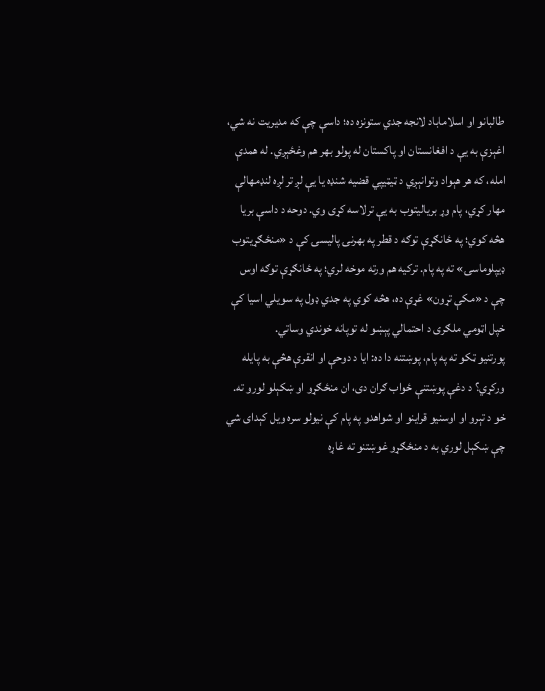طالبانو او اسلاماباد لانجه جدي ستونزه ده؛ داسې چې که مدیریت نه شي، اغېزې به یې د افغانستان او پاکستان له پولو بهر هم وغځېږي. له همدې امله، که هر هېواد وتوانېږي د ټيټيپي قضیه شنډه یا یې لږ تر لږه لنډمهالې مهار کړي، پام وړ بریالیتوب به یې ترلاسه کړی وي. دوحه د داسې بریا هڅه کوي؛ په ځانګړې توګه د قطر په بهرنۍ پالیسۍ کې د «منځګړیتوب ډیپلوماسۍ» ته په پام. ترکیه هم ورته موخه لري؛ په ځانګړې توګه اوس چې د «مکې تړون» غړې ده، هڅه کوي په جدي ډول په سویلي اسیا کې خپل اټومي ملګری د احتمالي پېښو له توپانه خوندي وساتي.
پورتنیو ټکو ته په پام، پوښتنه دا ده: ایا د دوحې او انقرې هڅې به پایله ورکړي؟ د دغې پوښتنې ځواب ګران دی، ان منځګړو او ښکېلو لورو ته. خو د تېرو او اوسنیو قراینو او شواهدو په پام کې نیولو سره ویل کېدای شي چې ښکېل لوري به د منځګړو غوښتنو ته غاړه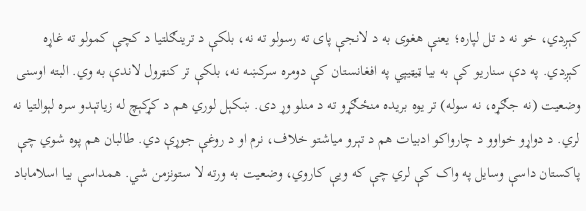کېږدي، خو نه د تل لپاره؛ یعنې هغوی به د لانجې پای ته رسولو ته نه، بلکې د ترینګلتیا د کچې کمولو ته غاړه کېږدي. په دې سناریو کې به بیا ټيټيپي په افغانستان کې دومره سرکښه نه، بلکې تر کنټرول لاندې به وي. البته اوسنی وضعیت (نه جګړه، نه سوله) تر یوه بریده منځګړو ته د منلو وړ دی. ښکېل لوري هم د کړکېچ له زیاتېدو سره لېوالتیا نه لري. د دواړو خواوو د چارواکو ادبیات هم د تېرو میاشتو خلاف، نرم او د روغې جوړې دي. طالبان هم پوه شوي چې پاکستان داسې وسایل په واک کې لري چې که ویې کاروي، وضعیت به ورته لا ستونزمن شي. همداسې بیا اسلاماباد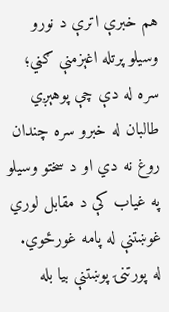هم خبرې اترې د نورو وسیلو پرتله اغېزمنې ګڼي؛ سره له دې چې پوهېږي طالبان له خبرو سره چندان روغ نه دي او د سختو وسیلو په غیاب کې د مقابل لوري غوښتنې له پامه غورځوي.
له پورتنۍ پوښتنې بیا بله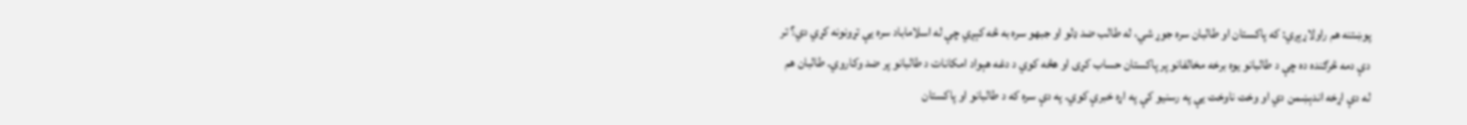پوښتنه هم راولاړېږي: که پاکستان او طالبان سره جوړ شي، له طالب ضد ډلو او جبهو سره به څه کېږي چې له اسلاماباد سره یې تړونونه کړي دي؟ تر دې دمه څرګنده ده چې د طالبانو یوه برخه مخالفانو پر پاکستان حساب کړی او هڅه کوي د دغه هېواد امکانات د طالبانو پر ضد وکاروي. طالبان هم له دې اړخه اندېښمن دي او وخت ناوخت یې په رسنیو کې په اړه خبرې کوي. په دې سره که د طالبانو او پاکستان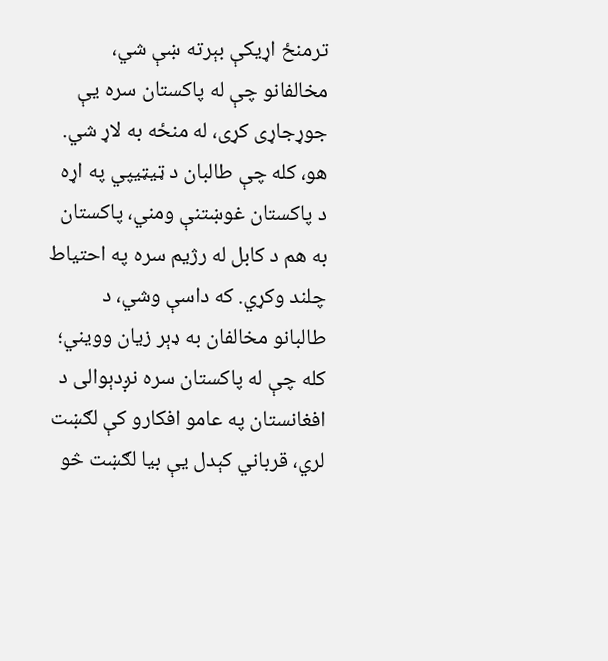ترمنځ اړیکې بېرته ښې شي، مخالفانو چې له پاکستان سره یې جوړجاړی کړی، له منځه به لاړ شي. هو، کله چې طالبان د ټيټيپي په اړه د پاکستان غوښتنې ومني، پاکستان به هم د کابل له رژیم سره په احتیاط چلند وکړي. که داسې وشي، د طالبانو مخالفان به ډېر زیان وویني؛ کله چې له پاکستان سره نږدېوالی د افغانستان په عامو افکارو کې لګښت لري، قرباني کېدل یې بیا لګښت څو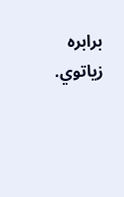برابره زیاتوي.